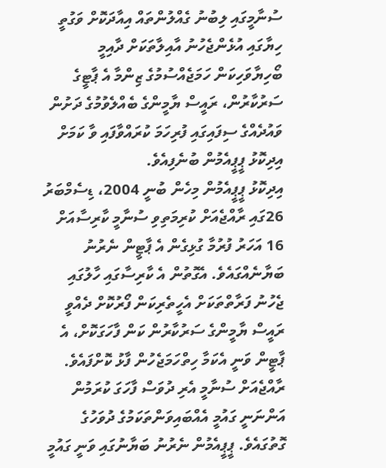ސުނާމީގައި ލިބުނު ގެއްލުންތައް އިއާދަކޮށް ވަގުތީ ހިޔާގައި އުޅެންޖެހުނު އާއިލާތަކަށް ދާއިމީ ބޯހިޔާވަހިކަން ހަމަޖެއްސުމުގެ ޒިންމާ އެ ޕާޓީގެ ސަރުކާރުން، ރައީސް ޔާމީންގެ ބެއްލެވުމުގެ ދަށުން ވައުދެއްގެ ސިފައިގައި ފުރިހަމަ ކުރައްވާފައި ވާ ކަމަށް އިދިކޮޅު ޕީޕީއެމުން ބުނެފިއެވެ.
އިދިކޮޅު ޕީޕީއެމުން މިހެން ބުނީ 2004، ޑިސެމްބަރު 26ގައި ރާއްޖެއަށް ކުރިމަތިވި ސުނާމީ ކާރިސާއަށް 16 އަހަރު ފުރުމާ ގުޅިގެން އެ ޕާޓީން ނެރުނު ބަޔާނެއްގައެވެ. އެގޮތުން އެ ކާރިސާގައި ހާލުގައި ޖެހުނު ފަރާތްތަކަށް އެހީތެރިކަން ފޯރުކޮށް ދެއްވީ ރައީސް ޔާމީންގެ ސަރުކާރުން ކަން ފާހަގަކޮށް، އެ ޕާޓީން ވަނީ އެކަމާ ހިތްހަމަޖެހުން ފާޅު ކޮށްފައެވެ.
ރާއްޖެއަށް ސުނާމީ އެރި ދުވަސް ފާހަގަ ކުރަމުން އަންނަނީ ގައުމީ އެއްބައިވަންތަކަމުގެ ދުވަހުގެ ގޮތުގައެވެ. ޕީޕީއެމުން ނެރުނު ބަޔާނުގައި ވަނީ ގައުމީ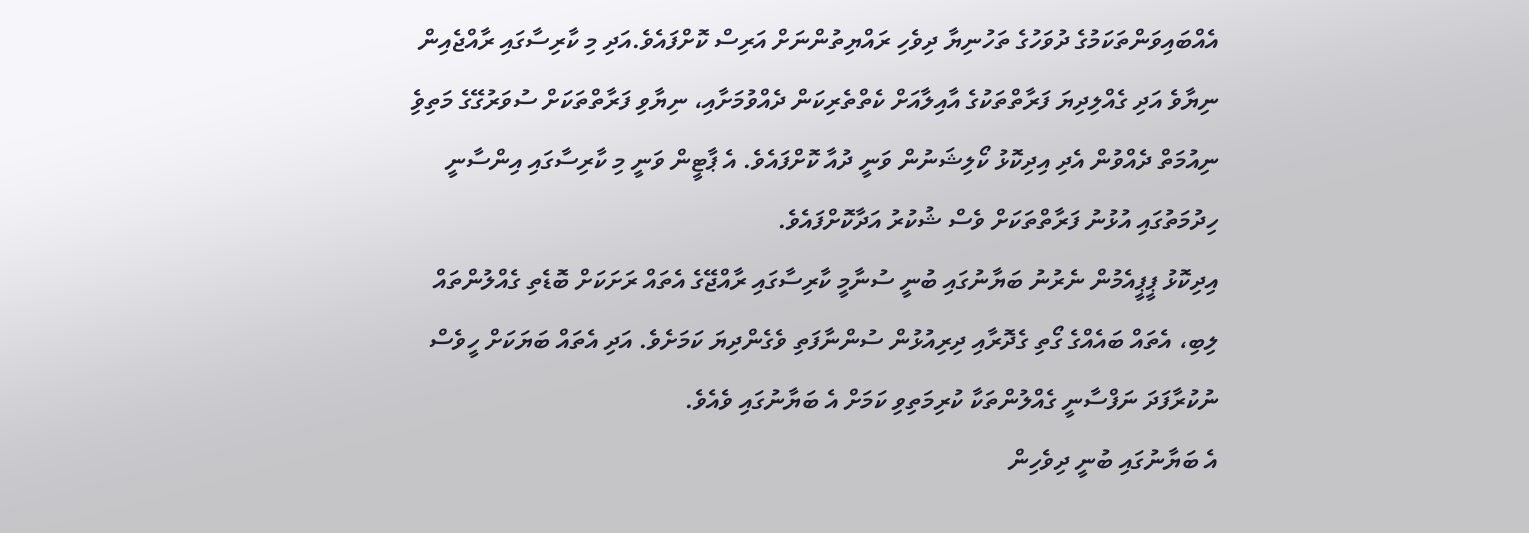އެއްބައިވަންތަކަމުގެ ދުވަހުގެ ތަހުނިޔާ ދިވެހި ރައްޔިތުންނަށް އަރިސް ކޮށްފައެވެ.އަދި މި ކާރިސާގައި ރާއްޖެއިން ނިޔާވެ އަދި ގެއްލިދިޔަ ފަރާތްތަކުގެ އާއިލާއަށް ކެތްތެރިކަން ދެއްވުމަށާއި، ނިޔާވި ފަރާތްތަކަށް ސުވަރުގޭގެ މަތިވެި ނިއުމަތް ދެއްވުން އެދި އިދިކޮޅު ކޯލިޝަނުން ވަނީ ދުއާ ކޮށްފައެވެ. އެ ޕާޓީން ވަނީ މި ކާރިސާގައި އިންސާނީ ހިދުމަތުގައި އުޅުނު ފަރާތްތަކަށް ވެސް ޝުކުރު އަދާކޮށްފައެވެ.
އިދިކޮޅު ޕީޕީއެމުން ނެރުނު ބަޔާނުގައި ބުނީ ސުނާމީ ކާރިސާގައި ރާއްޖޭގެ އެތައް ރަށަކަށް ބޮޑެތި ގެއްލުންތައް ލިބި، އެތައް ބައެއްގެ ގޯތި ގެދޮރާއި ދިރިއުޅުން ސުންނާފަތި ވެގެންދިޔަ ކަމަށެވެ. އަދި އެތައް ބަޔަކަށް ހީވެސް ނުކުރާފަދަ ނަފްސާނީ ގެއްލުންތަކާ ކުރިމަތިވި ކަމަށް އެ ބަޔާނުގައި ވެއެވެ.
އެ ބަޔާނުގައި ބުނީ ދިވެހިން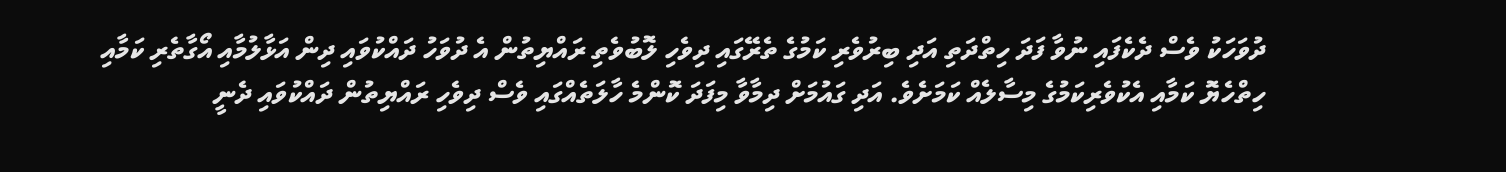ދުވަހަކު ވެސް ދެކެފައި ނުވާ ފަދަ ހިތްދަތި އަދި ބިރުވެރި ކަމުގެ ތެރޭގައި ދިވެހި ލޮބުވެތި ރައްޔިތުން އެ ދުވަހު ދައްކުވައި ދިން އަޅާލުމާއި އޯގާތެރި ކަމާއި ހިތްހެޔޮ ކަމާއި އެކުވެރިކަމުގެ މިސާލެއް ކަމަށެވެ. އަދި ގައުމަށް ދިމާވާ މިފަދަ ކޮންމެ ހާލަތެއްގައި ވެސް ދިވެހި ރައްޔިތުން ދައްކުވައި ދެނީ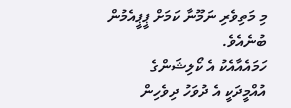މި މަތިވެރި ނަމޫނާ ކަމަށް ޕީޕީއެމުން ބުނެއެވެ.
ހަމައެއާއެކު އެ ކޯލިޝަންގެ އުއްމީދަކީ އެ ދުވަހު ދިވެހިން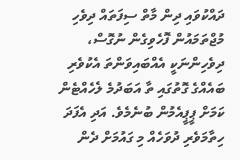ދައްކުވައި ދިން މާތް ސިފަތައް ދިވެހި މުޖްތަމައުން ފޮހެވިގެން ނުގޮސް، ދިވެހިންނަކީ އެއްބައިވަންތަ އެކުވެރި ބައެއްގެ ގޮތުގައި ތާ އަބަދުމެ ލެހެއްޓެން ކަމަށް ޕީޕީއެމުން ބުނެމެވެ. އަދި އެފަދަ ހިތާމަވެރި ދުވަހެއް މި ގައުމަށް ދެން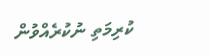ކުރިމަތި ނުކުރެއްވުން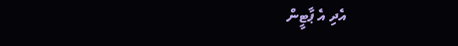އެދި އެ ޕާޓީން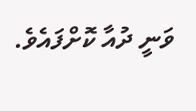ވަނީ ދުއާ ކޮށްފައެވެ.